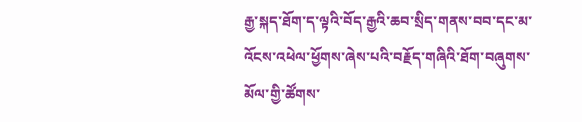རྒྱ་སྐད་ཐོག་ད་ལྟའི་བོད་རྒྱའི་ཆབ་སྲིད་གནས་བབ་དང་མ་འོངས་འཕེལ་ཕྱོགས་ཞེས་པའི་བརྗོད་གཞིའི་ཐོག་བཞུགས་མོལ་གྱི་ཚོགས་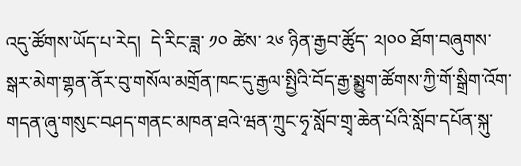འདུ་ཚོགས་ཡོད་པ་རེད།  དེ་རིང་ཟླ་ ༡༠ ཚེས་ ༢༦ ཉིན་རྒྱབ་ཚོུད་ ༢།༠༠ ཐོག་བཞུགས་སྒར་མེག་གྷན་ནོར་བུ་གསོལ་མགྲོན་ཁང་དུ་རྒྱལ་སྤྱིའི་བོད་རྒྱ་སྨྱུག་ཚོགས་ཀྱི་གོ་སྒྲིག་འོག་གདན་ཞུ་གསུང་བཤད་གནང་མཁན་ཐའེ་ཝན་ཀྲུང་ཧྭ་སློབ་གྲྭ་ཆེན་པོའི་སློབ་དཔོན་སྐུ་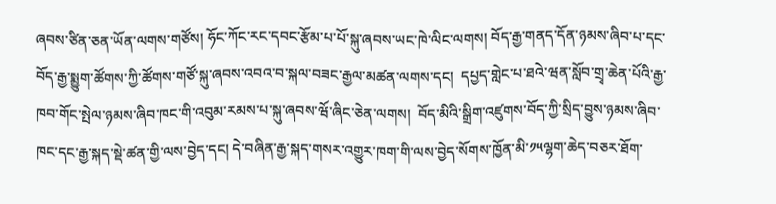ཞབས་ཙིན་ཅན་ཡོན་ལགས་གཙོས། ཧོང་ཀོང་རང་དབང་རྩོམ་པ་པོ་སྐུ་ཞབས་ཡང་ཁེ་ལིང་ལགས། བོད་རྒྱ་གནད་དོན་ཉམས་ཞིབ་པ་དང་བོད་རྒྱ་སྨྱུག་ཚོགས་ཀྱི་ཚོགས་གཙོ་སྐུ་ཞབས་འབའ་བ་སྐལ་བཟང་རྒྱལ་མཚན་ལགས་དང།  དཔྱད་གླེང་པ་ཐའེ་ཝན་སློབ་གྲྭ་ཆེན་པོའི་རྒྱ་ཁབ་གོང་སྤེལ་ཉམས་ཞིབ་ཁང་གི་འབུམ་རམས་པ་སྐུ་ཞབས་ཝོ་ཞིང་ཅེན་ལགས།  བོད་མིའི་སྒྲིག་འཛུགས་བོད་ཀྱི་སྲིད་བྱུས་ཉམས་ཞིབ་ཁང་དང་རྒྱ་སྐད་སྡེ་ཚན་གྱི་ལས་བྱེད་དང། དེ་བཞིན་རྒྱ་སྐད་གསར་འགྱུར་ཁག་གི་ལས་བྱེད་སོགས་ཁྱོན་མི་༡༥ལྷག་ཆེད་བཅར་ཐོག་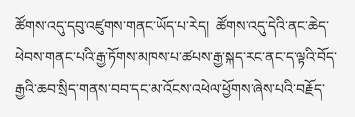ཚོགས་འདུ་དབུ་འཛུགས་གནང་ཡོད་པ་རེད།  ཚོགས་འདུ་དེའི་ནང་ཆེད་ཕེབས་གནང་པའི་རྒྱ་ཏོགས་མཁས་པ་ཚཔས་རྒྱ་སྐད་རང་ནང་ད་ལྟའི་བོད་རྒྱའི་ཆབ་སྲིད་གནས་བབ་དང་མ་འོངས་འཕེལ་ཕྱོགས་ཞེས་པའི་བརྗོད་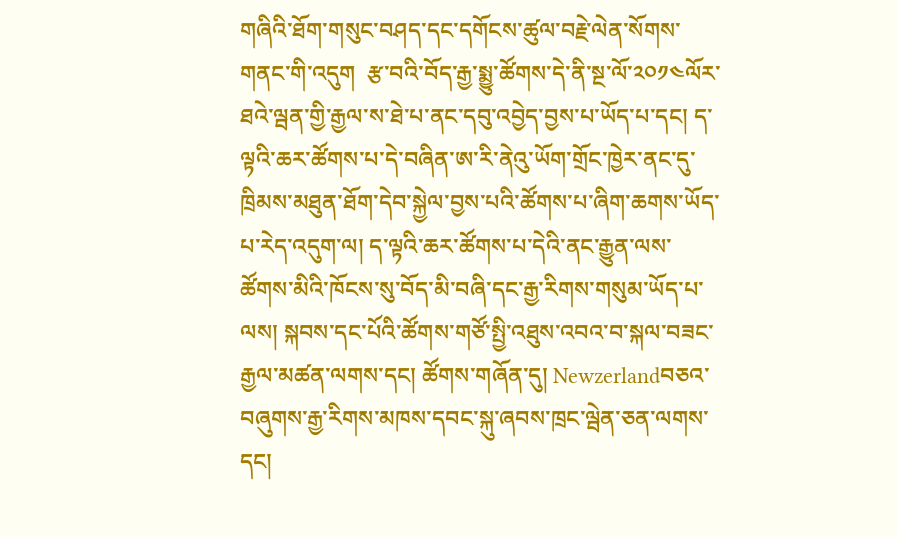གཞིའི་ཐོག་གསུང་བཤད་དང་དགོངས་ཚུལ་བརྗེ་ལེན་སོགས་གནང་གི་འདུག  རྩ་བའི་བོད་རྒྱ་སྨྱུ་ཚོགས་དེ་ནི་སྔ་ལོ་༢༠༡༤ལོར་ཐའེ་ལྦན་གྱི་རྒྱལ་ས་ཐེ་པ་ནང་དབུ་འབྱེད་བྱས་པ་ཡོད་པ་དང། ད་ལྟའི་ཆར་ཚོགས་པ་དེ་བཞིན་ཨ་རི་ནེའུ་ཡོག་གྲོང་ཁྱེར་ནང་དུ་ཁྲིམས་མཐུན་ཐོག་དེབ་སྐྱེལ་བྱས་པའི་ཚོགས་པ་ཞིག་ཆགས་ཡོད་པ་རེད་འདུག་ལ། ད་ལྟའི་ཆར་ཚོགས་པ་དེའི་ནང་རྒྱུན་ལས་ཚོགས་མིའི་ཁོངས་སུ་བོད་མི་བཞི་དང་རྒྱ་རིགས་གསུམ་ཡོད་པ་ལས། སྐབས་དང་པོའི་ཚོགས་གཙོ་སྤྱི་འཐུས་འབའ་བ་སྐལ་བཟང་རྒྱལ་མཚན་ལགས་དང། ཚོགས་གཞོན་དུ། Newzerlandབཅའ་བཞུགས་རྒྱ་རིགས་མཁས་དབང་སྐུ་ཞབས་ཁྲང་ལྦེན་ཅན་ལགས་དང།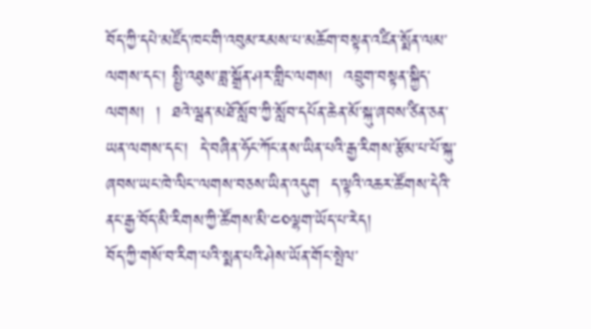བོད་ཀྱི་དཔེ་མཛོད་ཁང་གི་འབུམ་རམས་པ་མཆོག་བསྟན་འཛིན་སྨོན་ལམ་ལགས་དང། སྤྱི་འཐུས་ཟླ་སྒྲོན་ཤར་གླིང་ལགས།  འབྲུག་བསྟན་སྐྱིད་ལགས།  །  ཐའེ་ལྦན་མཐོ་སློབ་ཀྱི་སློབ་དཔོན་ཆེན་མོ་སྐུ་ཞབས་ཙིན་ཅན་ཡན་ལགས་དང།  དེ་བཞིན་ཧོང་ཀོང་ནས་ཡིན་པའི་རྒྱ་རིགས་རྩོམ་པ་པོ་སྐུ་ཞབས་ཡང་ཁེ་ལིང་་ལགས་བཅས་ཡིན་འདུག  ད་ལྟའི་འཆར་ཚོགས་དེའི་ནང་རྒྱ་བོད་མི་རིགས་ཀྱི་ཚོགས་མི་༤༠ལྷག་ཡོད་པ་རེད།
བོད་ཀྱི་གསོ་བ་རིག་པའི་སྨན་པའི་ཤེས་ཡོན་གོང་སྤེལ་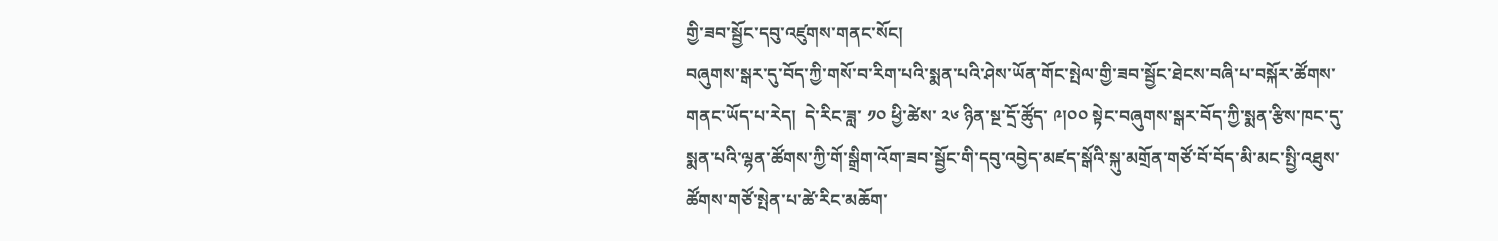གྱི་ཟབ་སྦྱོང་དབུ་འཛུགས་གནང་སོང།
བཞུགས་སྒར་དུ་བོད་ཀྱི་གསོ་བ་རིག་པའི་སྨན་པའི་ཤེས་ཡོན་གོང་སྤེལ་གྱི་ཟབ་སྦྱོང་ཐེངས་བཞི་པ་བསྐོར་ཚོགས་གནང་ཡོད་པ་རེད།  དེ་རིང་ཟླ་ ༡༠ ཕྱི་ཚེས་ ༢༦ ཉིན་སྔ་དྲོ་ཚོུད་ ༩།༠༠ སྟེང་བཞུགས་སྒར་བོད་ཀྱི་སྨན་རྩིས་ཁང་དུ་སྨན་པའི་ལྷན་ཚོགས་ཀྱི་གོ་སྒྲིག་འོག་ཟབ་སྦྱོང་གི་དབུ་འབྱེད་མཛད་སྒོའི་སྐུ་མགྲོན་གཙོ་བོ་བོད་མི་མང་སྤྱི་འཐུས་ཚོགས་གཙོ་སྤེན་པ་ཚེ་རིང་མཆོག་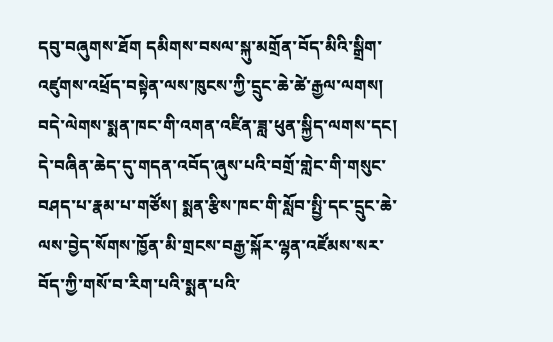དབུ་བཞུགས་ཐོག དམིགས་བསལ་སྐུ་མགྲོན་བོད་མིའི་སྒྲིག་འཛུགས་འཕྲོད་བསྟེན་ལས་ཁུངས་ཀྱི་དྲུང་ཆེ་ཚེ་རྒྱལ་ལགས། བདེ་ལེགས་སྨན་ཁང་གི་འགན་འཛིན་ཟླ་ཕུན་སྐྱིད་ལགས་དང། དེ་བཞིན་ཆེད་དུ་གདན་འབོད་ཞུས་པའི་བགྲོ་གླེང་གི་གསུང་བཤད་པ་རྣམ་པ་གཙོས། སྨན་རྩིས་ཁང་གི་སློབ་སྤྱི་དང་དྲུང་ཆེ་ལས་བྱེད་སོགས་ཁྱོན་མི་གྲངས་བརྒྱ་སྐོར་ལྷན་འཛོམས་སར་བོད་ཀྱི་གསོ་བ་རིག་པའི་སྨན་པའི་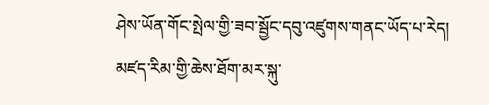ཤེས་ཡོན་གོང་སྤེལ་གྱི་ཟབ་སྦྱོང་དབུ་འཛུགས་གནང་ཡོད་པ་རེད།  མཛད་རིམ་གྱི་ཆེས་ཐོག་མར་སྐུ་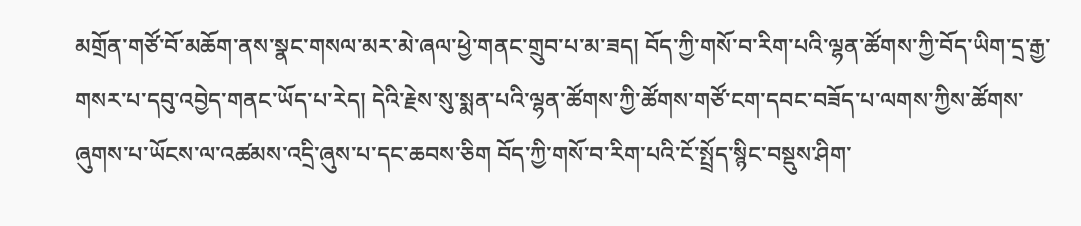མགྲོན་གཙོ་བོ་མཆོག་ནས་སྣང་གསལ་མར་མེ་ཞལ་ཕྱེ་གནང་གྲུབ་པ་མ་ཟད། བོད་ཀྱི་གསོ་བ་རིག་པའི་ལྷན་ཚོགས་ཀྱི་བོད་ཡིག་དྲ་རྒྱ་གསར་པ་དབུ་འབྱེད་གནང་ཡོད་པ་རེད། དེའི་རྗེས་སུ་སྨན་པའི་ལྷན་ཚོགས་ཀྱི་ཚོགས་གཙོ་ངག་དབང་བཟོད་པ་ལགས་ཀྱིས་ཚོགས་ཞུགས་པ་ཡོངས་ལ་འཚམས་འདྲི་ཞུས་པ་དང་ཆབས་ཅིག བོད་ཀྱི་གསོ་བ་རིག་པའི་ངོ་སྤྲོད་སྙིང་བསྡུས་ཤིག་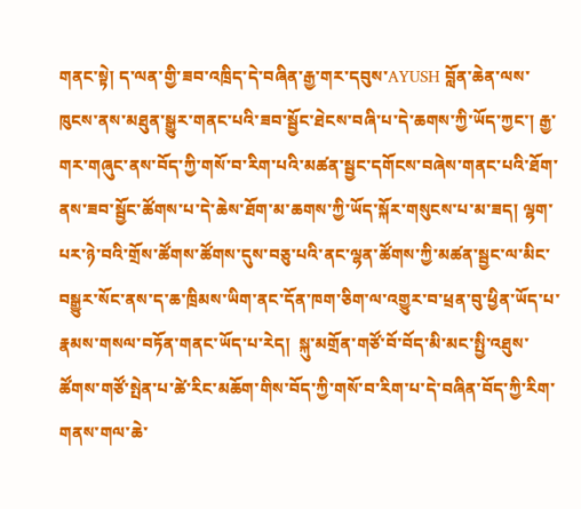གནང་སྟེ། ད་ལན་གྱི་ཟབ་འཁྲིད་དེ་བཞིན་རྒྱ་གར་དབུས་AYUSH བློན་ཆེན་ལས་ཁུངས་ནས་མཐུན་སྒྱུར་གནང་པའི་ཟབ་སྦྱོང་ཐེངས་བཞི་པ་དེ་ཆགས་ཀྱི་ཡོད་ཀྱང་། རྒྱ་གར་གཞུང་ནས་བོད་ཀྱི་གསོ་བ་རིག་པའི་མཚན་སྦྱང་དགོངས་བཞེས་གནང་པའི་ཐོག་ནས་ཟབ་སྦྱོང་ཚོགས་པ་དེ་ཆེས་ཐོག་མ་ཆགས་ཀྱི་ཡོད་སྐོར་གསུངས་པ་མ་ཟད། ལྷག་པར་ཉེ་བའི་གྲོས་ཚོགས་ཚོགས་དུས་བཅུ་པའི་ནང་ལྷན་ཚོགས་ཀྱི་མཚན་སྦྱང་ལ་མིང་བསྒྱུར་སོང་ནས་ད་ཆ་ཁྲིམས་ཡིག་ནང་དོན་ཁག་ཅིག་ལ་འགྱུར་བ་ཕྲན་བུ་ཕྱིན་ཡོད་པ་རྣམས་གསལ་བཏོན་གནང་ཡོད་པ་རེད།  སྐུ་མགྲོན་གཙོ་བོ་བོད་མི་མང་སྤྱི་འཐུས་ཚོགས་གཙོ་སྤེན་པ་ཚེ་རིང་མཆོག་གིས་བོད་ཀྱི་གསོ་བ་རིག་པ་དེ་བཞིན་བོད་ཀྱི་རིག་གནས་གལ་ཆེ་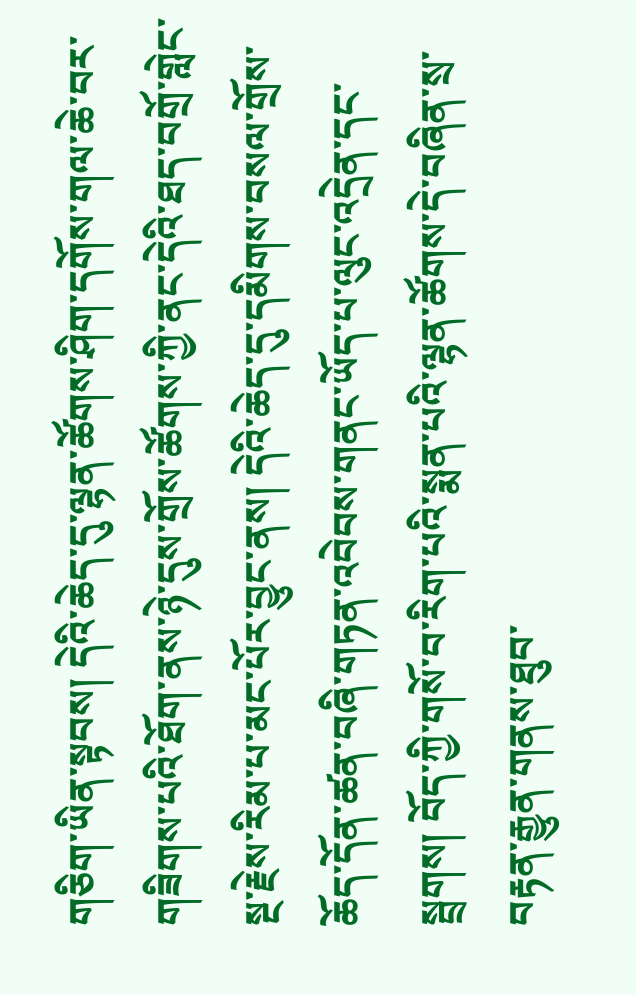གཅིག་ཡིན་སྟབས། དེའི་ཆེད་དུ་ལྷན་ཚོགས་ཤིག་དགོས་གལ་ཆེ་བར་གཟིགས་པའི་ཐོག་ནས་ཉེ་དུས་གྲོས་ཚོགས་ཀྱི་ནང་དེའི་ཐད་བགྲོ་གླེང་སྔ་རྗེས་རིམ་པ་མང་པོར་བྱུང་ནས། དེའི་ཆེད་དུ་དམིགས་བསལ་གྲོས་ཆོད་དོན་ཚན་བཞི་གཏན་འབེབས་གནང་ཡོད་པ་ལུང་འདྲེན་དང་སྦྲགས། བོད་ཀྱི་གསོ་བ་རིག་པའི་སྨན་པའི་ལྷན་ཚོགས་དེ་བཞིན་སྲ་བརྟན་རྒྱུན་གནས་ཐུབ་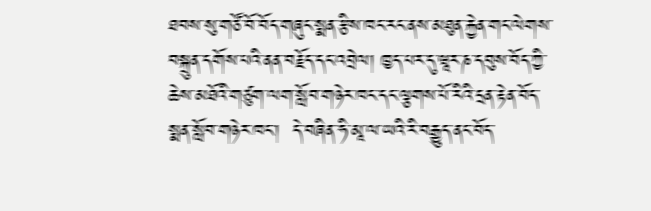ཐབས་སུ་གཙོ་བོ་བོད་གཞུང་སྨན་རྩིས་ཁང་རང་ནས་མཐུན་རྐྱེན་གང་ལེགས་བསྐྲུན་དགོས་པའི་ནན་བརྗོད་དང་འབྲེལ། ཁྱད་པར་དུ་ཝཱར་ཎ་དབུས་བོད་ཀྱི་ཆེས་མཐོའི་གཙུག་ལག་སློབ་གཉེར་ཁང་དང་ལྕགས་པོ་རིའི་དྲན་རྟེན་བོད་སྨན་སློབ་གཉེར་ཁང་།  དེ་བཞིན་ཧི་མཱ་ལ་ཡའི་རི་བརྒྱུད་ནང་བོད་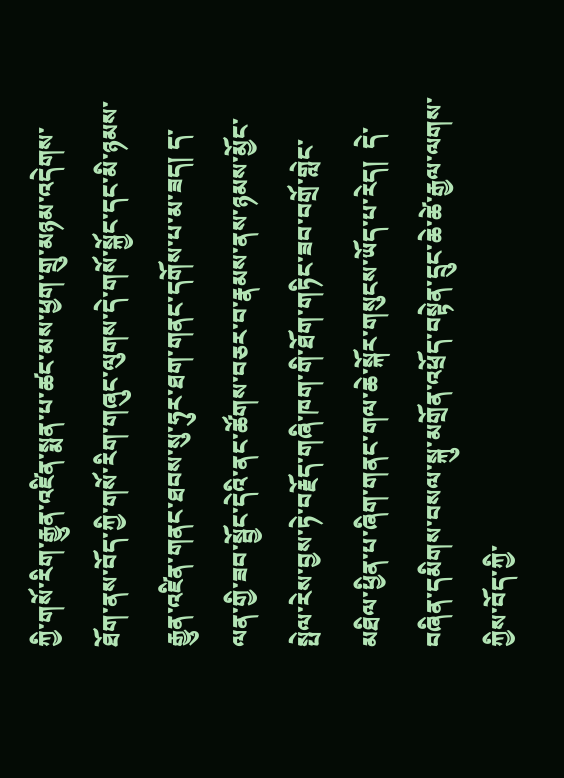ཀྱི་གསོ་རིག་རྒྱུན་འཛིན་སྨན་པ་ཚང་མས་ཕྱག་གྲུ་མཉམ་འདེགས་ཐོག་ནས་བོད་ཀྱི་གསོ་རིག་གཞུང་ལུགས་དེ་གསོ་སྐྱོང་དང་མི་ཉམས་རྒྱུན་འཛིན་གནང་ཐབས་སུ་ཧུར་ཐག་གནང་དགོས་པ་མ་ཟད། ད་ལན་གྱི་ཟབ་སྦྱོང་དེའི་ནང་ཚོགས་བཅར་བ་རྣམས་ནས་ཉམས་མྱོང་སྤེལ་རེས་བྱས་ཏེ་བརྗོད་གཞི་ཁག་གི་ཐོག་གཏིང་ཟབ་བགྲོ་གླེང་མཐིལ་ཕྱིན་པ་ཞིག་གནང་གལ་ཆེ་སྐོར་གསུངས་ཡོད་པ་རེད།  དེ་བཞིན་དམིགས་བསལ་སྐུ་མགྲོན་འཕྲོད་བསྟེན་དྲུང་ཆེ་ཚེ་རྒྱལ་ལགས་ཀྱིས་བོད་ཀྱི་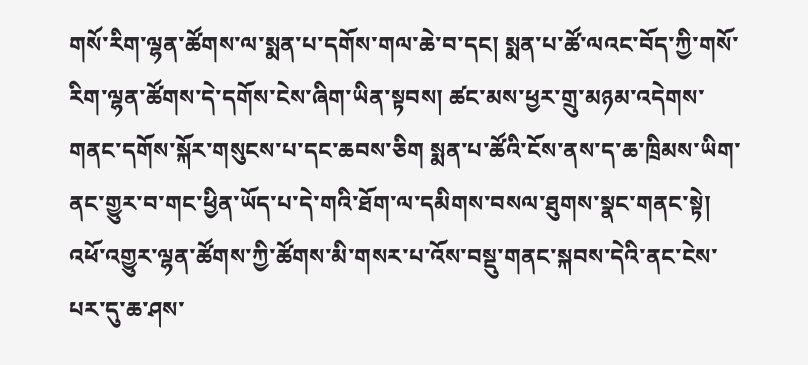གསོ་རིག་ལྷན་ཚོགས་ལ་སྨན་པ་དགོས་གལ་ཆེ་བ་དང། སྨན་པ་ཚོ་ལའང་བོད་ཀྱི་གསོ་རིག་ལྷན་ཚོགས་དེ་དགོས་ངེས་ཞིག་ཡིན་སྟབས། ཚང་མས་ཕྱར་གྲུ་མཉམ་འདེགས་གནང་དགོས་སྐོར་གསུངས་པ་དང་ཆབས་ཅིག སྨན་པ་ཚོའི་ངོས་ནས་ད་ཆ་ཁྲིམས་ཡིག་ནང་གྱུར་བ་གང་ཕྱིན་ཡོད་པ་དེ་གའི་ཐོག་ལ་དམིགས་བསལ་ཐུགས་སྣང་གནང་སྟེ། འཕོ་འགྱུར་ལྷན་ཚོགས་ཀྱི་ཚོགས་མི་གསར་པ་འོས་བསྡུ་གནང་སྐབས་དེའི་ནང་ངེས་པར་དུ་ཆ་ཤས་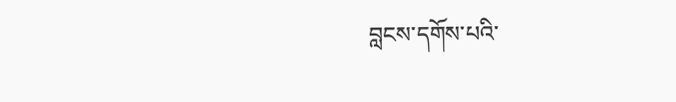བླངས་དགོས་པའི་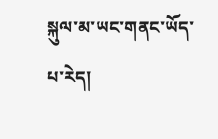སྐུལ་མ་ཡང་གནང་ཡོད་པ་རེད།